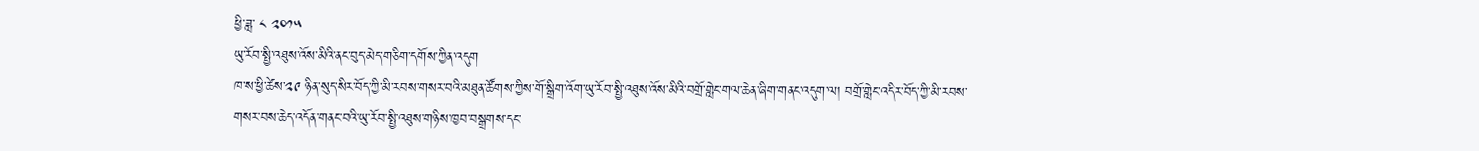ཕྱི་ཟླ་ ༨ ༢༠༡༥
ཡུ་རོབ་སྤྱི་འཐུས་འོས་མིའི་ནང་བུད་མེད་གཅིག་དགོས་ཀྱིན་འདུག
ཁ་ས་ཕྱི་ཚེས་༢༩ ཉིན་སུད་སིར་བོད་ཀྱི་མི་རབས་གསར་བའི་མཐུན་ཚོགས་ཀྱིས་གོ་སྒྲིག་འོག་ཡུ་རོབ་སྤྱི་འཐུས་འོས་མིའི་བགྲོ་གླེང་གལ་ཆེན་ཞིག་གནང་འདུག་ལ། བགྲོ་གླེང་འདིར་བོད་ཀྱི་མི་རབས་གསར་བས་ཆེད་འདོན་གནང་བའི་ཡུ་རོབ་སྤྱི་འཐུས་གཉིས་ཁྱབ་བསྒྲགས་དང་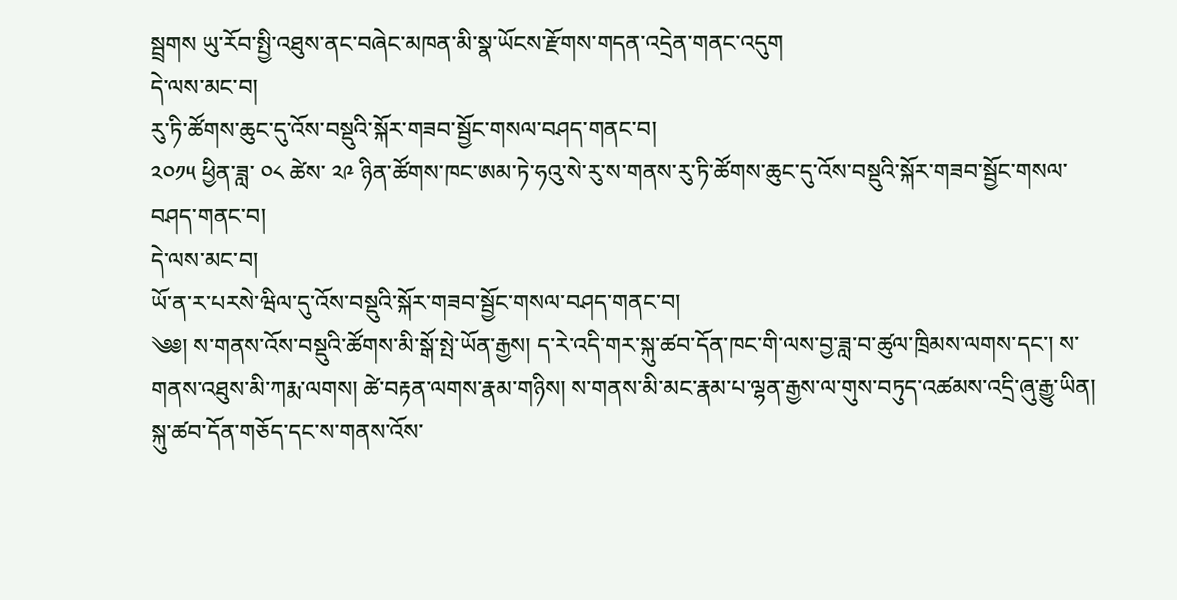སྦྲགས ཡུ་རོབ་སྤྱི་འཐུས་ནང་བཞེང་མཁན་མི་སྣ་ཡོངས་རྫོགས་གདན་འདྲེན་གནང་འདུག
དེ་ལས་མང་བ།
རུ་ཏི་ཚོགས་ཆུང་དུ་འོས་བསྡུའི་སྐོར་གཟབ་སྦྱོང་གསལ་བཤད་གནང་བ།
༢༠༡༥ ཕྱིན་ཟླ་ ༠༨ ཚེས་ ༢༩ ཉིན་ཚོགས་ཁང་ཨམ་ཏེ་ཧའུ་སེ་རུ་ས་གནས་རུ་ཏི་ཚོགས་ཆུང་དུ་འོས་བསྡུའི་སྐོར་གཟབ་སྦྱོང་གསལ་བཤད་གནང་བ།
དེ་ལས་མང་བ།
ཡོ་ན་ར་པརསེ་ཝིལ་དུ་འོས་བསྡུའི་སྐོར་གཟབ་སྦྱོང་གསལ་བཤད་གནང་བ།
༄༅། ས་གནས་འོས་བསྡུའི་ཚོགས་མི་སྒོ་སྤེ་ཡོན་རྒྱས། ད་རེ་འདི་གར་སྐུ་ཚབ་དོན་ཁང་གི་ལས་བྱ་ཟླ་བ་ཚུལ་ཁྲིམས་ལགས་དང་། ས་གནས་འཐུས་མི་ཀརྨ་ལགས། ཚེ་བརྟན་ལགས་རྣམ་གཉིས། ས་གནས་མི་མང་རྣམ་པ་ལྷན་རྒྱས་ལ་གུས་བཏུད་འཚམས་འདྲི་ཞུ་རྒྱུ་ཡིན། སྐུ་ཚབ་དོན་གཅོད་དང་ས་གནས་འོས་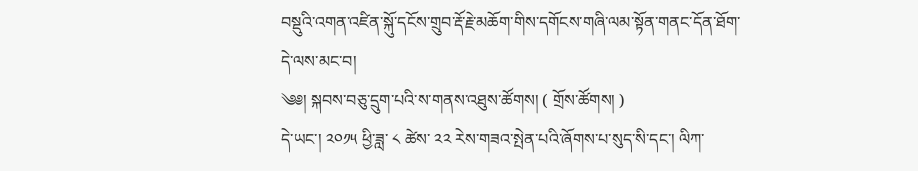བསྡུའི་འགན་འཛིན་སྐོུ་དངོས་གྲུབ་རྡོ་རྗེ་མཆོག་གིས་དགོངས་གཞི་ལམ་སྟོན་གནང་དོན་ཐོག་
དེ་ལས་མང་བ།
༄༅། སྐབས་བཅུ་དྲུག་པའི་ས་གནས་འཐུས་ཚོགས། ( གྲོས་ཚོགས། )
དེ་ཡང་། ༢༠༡༥ ཕྱི་ཟླ་ ༨ ཚེས་ ༢༢ རེས་གཟའ་སྤེན་པའི་ཞོགས་པ་སུད་སི་དང་། ལིཀ་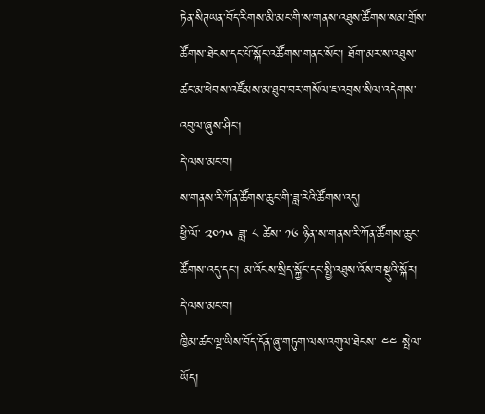ཏེན་སིཊཡན་བོད་རིགས་མི་མང་གི་ས་གནས་འཐུས་ཚོགས་སམ་གྲོས་ཚོགས་ཐེངས་དང་པོ་སྐོང་འཚོགས་གནང་སོང་། ཐོག་མར་ས་འཐུས་ཚང་མ་ཕེབས་འཛོམས་མ་ཐུབ་བར་གསོལ་ཇ་འབྲས་སིལ་འདེགས་འབུལ་ཞུས་ཤིང།
དེ་ལས་མང་བ།
ས་གནས་རི་ཀོན་ཚོགས་ཆུང་གི་ཟླ་རེའི་ཚོགས་འདུ།
ཕྱི་ལོ་ ༢༠༡༥ ཟླ་ ༨ ཚེས་ ༡༦ ཉིན་ས་གནས་རི་ཀོན་ཚོགས་ཆུང་ཚོགས་འདུ་དང་། མ་འོངས་སྲིད་སྐྱོང་དང་སྤྱི་འཐུས་འོས་བསྡུའི་སྐོར།
དེ་ལས་མང་བ།
ཁྱིམ་ཚང་ལྔ་ཡིས་བོད་དོན་ཞུ་གཏུག་ལས་འགུལ་ཐེངས་ ༤༤ སྤེལ་ཡོད།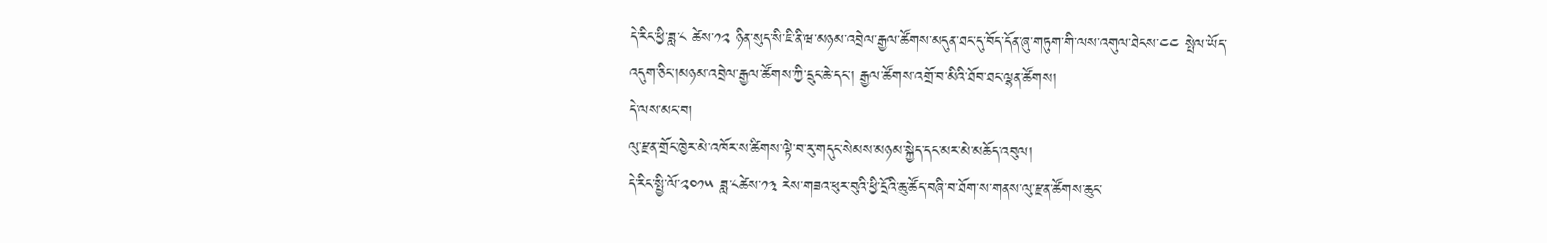དེ་རིང་ཕྱི་ཟླ་༨ ཚེས་༡༢ ཉིན་སུད་སི་ཇི་ནི་ཝ་མཉམ་འབྲེལ་རྒྱལ་ཚོགས་མདུན་ཐང་དུ་བོད་དོན་ཞུ་གཏུག་གི་ལས་འགུལ་ཐེངས་༤༤ སྤེལ་ཡོད་འདུག་ཅིང་།མཉམ་འབྲེལ་རྒྱལ་ཚོགས་ཀྱི་དྲུང་ཆེ་དང་། རྒྱལ་ཚོགས་འགྲོ་བ་མིའི་ཐོབ་ཐང་ལྷན་ཚོགས།
དེ་ལས་མང་བ།
ལུ་རྫན་གྲོང་ཁྱེར་མེ་འཁོར་ས་ཚིགས་ལྟེ་བ་རུ་གདུང་སེམས་མཉམ་སྐྱེད་དང་མར་མེ་མཆོད་འབུལ།
དེ་རིང་སྤྱི་ལོ་༢༠༡༥ ཟླ་༨ཚེས་༡༣ རེས་གཟའ་ཕུར་བུའི་ཕྱི་དྲོའི་ཆུ་ཚོད་བཞི་བ་ཐོག་ས་གནས་ལུ་རྫན་ཚོགས་ཆུང་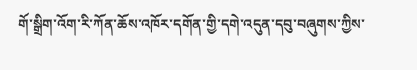གོ་སྒྲིག་འོག་རི་ཀོན་ཆོས་འཁོར་དགོན་གྱི་དགེ་འདུན་དབུ་བཞུགས་ཀྱིས་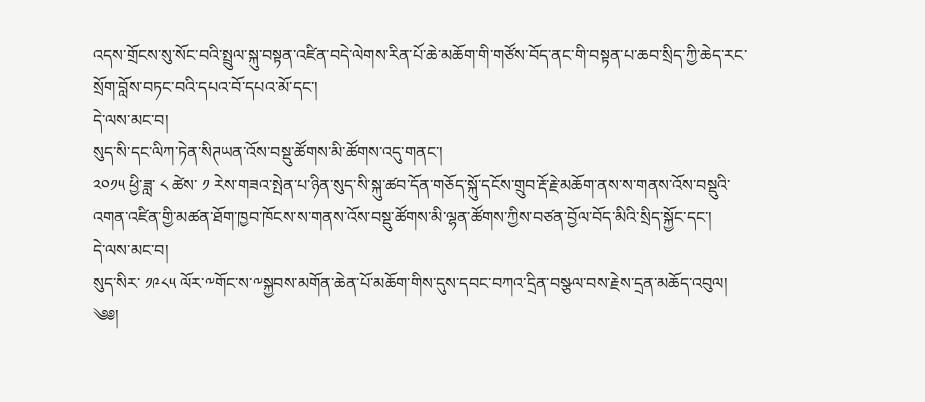འདས་གྲོངས་སུ་སོང་བའི་སྤྲུལ་སྐུ་བསྟན་འཛིན་བདེ་ལེགས་རིན་པོ་ཆེ་མཆོག་གི་གཙོས་བོད་ནང་གི་བསྟན་པ་ཆབ་སྲིད་ཀྱི་ཆེད་རང་སྲོག་བློས་བཏང་བའི་དཔའ་བོ་དཔའ་མོ་དང་།
དེ་ལས་མང་བ།
སུད་སི་དང་ལིཀ་ཏེན་སིཊཡན་འོས་བསྡུ་ཚོགས་མི་ཚོགས་འདུ་གནང་།
༢༠༡༥ ཕྱི་ཟླ་ ༨ ཚེས་ ༡ རེས་གཟའ་སྤེན་པ་ཉིན་སུད་སི་སྐུ་ཚབ་དོན་གཅོད་སྐོུ་དངོས་གྲུབ་རྡོ་རྗེ་མཆོག་ནས་ས་གནས་འོས་བསྡུའི་འགན་འཛིན་གྱི་མཚན་ཐོག་ཁྱབ་ཁོངས་ས་གནས་འོས་བསྡུ་ཚོགས་མི་ལྷན་ཚོགས་ཀྱིས་བཙན་བྱོལ་བོད་མིའི་སྲིད་སྐྱོང་དང་།
དེ་ལས་མང་བ།
སུད་སིར་ ༡༩༨༥ ལོར་༸གོང་ས་༸སྐྱབས་མགོན་ཆེན་པོ་མཆོག་གིས་དུས་དབང་བཀའ་དྲིན་བསྩལ་བས་རྗེས་དྲན་མཆོད་འབུལ།
༄༅།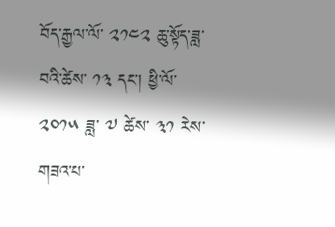བོད་རྒྱལ་ལོ་ ༢༡༤༢ ཆུ་སྟོད་ཟླ་བའི་ཚེས་ ༡༣ དང་། ཕྱི་ལོ་ ༢༠༡༥ ཟླ་ ༧ ཚེས་ ༣༡ རེས་གཟའ་པ་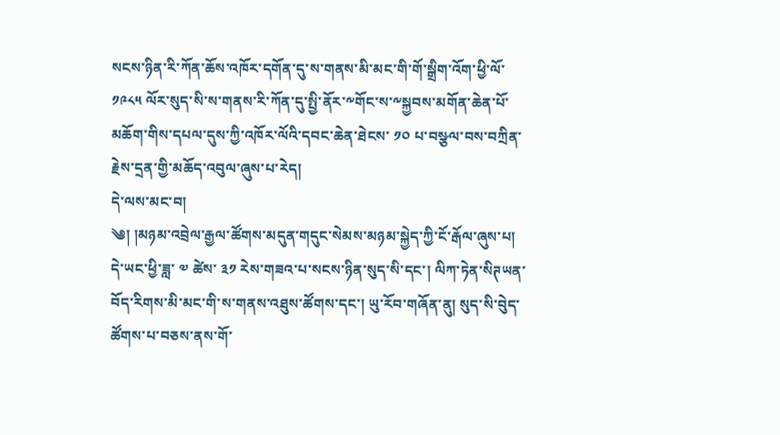སངས་ཉིན་རི་ཀོན་ཆོས་འཁོར་དགོན་དུ་ས་གནས་མི་མང་གི་གོ་སྒྲིག་འོག་ཕྱི་ལོ་ ༡༩༨༥ ལོར་སུད་སི་ས་གནས་རི་ཀོན་དུ་སྤྱི་ནོར་༸གོང་ས་༸སྐྱབས་མགོན་ཆེན་པོ་མཆོག་གིས་དཔལ་དུས་ཀྱི་འཁོར་ལོའི་དབང་ཆེན་ཐེངས་ ༡༠ པ་བསྩལ་བས་བཀྲིན་རྗེས་དྲན་གྱི་མཆོད་འབུལ་ཞུས་པ་རེད།
དེ་ལས་མང་བ།
༄། །མཉམ་འབྲེལ་རྒྱལ་ཚོགས་མདུན་གདུང་སེམས་མཉམ་སྐྱེད་ཀྱི་ངོ་རྒོལ་ཞུས་པ།
དེ་ཡང་ཕྱི་ཟླ་ ༧ ཚེས་ ༣༡ རེས་གཟའ་པ་སངས་ཉིན་སུད་སི་དང་། ལིཀ་ཏེན་སིཊཡན་བོད་རིགས་མི་མང་གི་ས་གནས་འཐུས་ཚོགས་དང་། ཡུ་རོབ་གཞོན་ནུ། སུད་སི་བེུད་ཚོགས་པ་བཅས་ནས་གོ་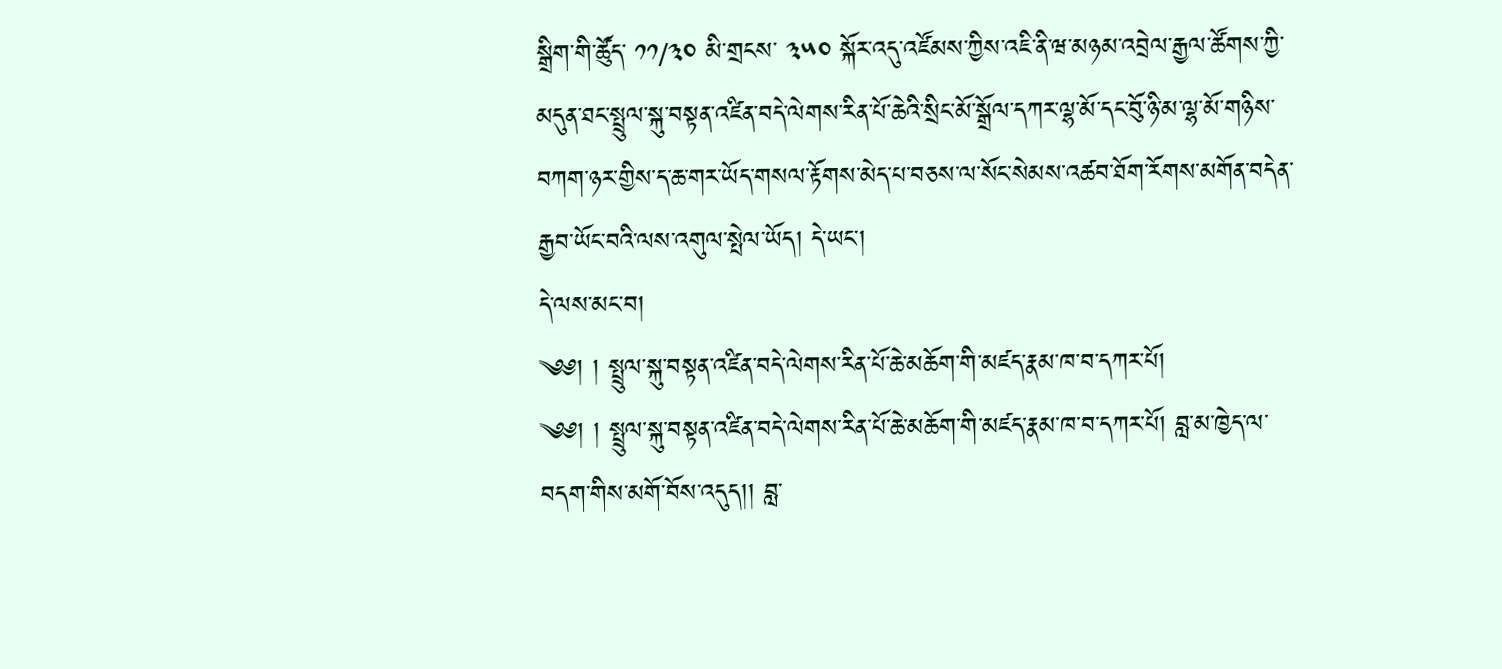སྒྲིག་གི་ཚོུད་ ༡༡/༣༠ མི་གྲངས་ ༣༥༠ སྐོར་འདུ་འཛོམས་ཀྱིས་འཇི་ནི་ཝ་མཉམ་འབྲེལ་རྒྱལ་ཚོགས་ཀྱི་མདུན་ཐང་སྤྲུལ་སྐུ་བསྟན་འཛིན་བདེ་ལེགས་རིན་པོ་ཆེའི་སྲིང་མོ་སྒྲོལ་དཀར་ལྷ་མོ་དང་བོུ་ཉི་མ་ལྷ་མོ་གཉིས་བཀག་ཉར་གྱིས་ད་ཆ་གར་ཡོད་གསལ་རྟོགས་མེད་པ་བཅས་ལ་སོང་སེམས་འཚབ་ཐོག་རོགས་མགོན་བདེན་རྒྱབ་ཡོང་བའི་ལས་འགུལ་སྤེལ་ཡོད། དེ་ཡང་།
དེ་ལས་མང་བ།
༄༅། ། སྤྲུལ་སྐུ་བསྟན་འཛིན་བདེ་ལེགས་རིན་པོ་ཆེ་མཆོག་གི་མཛད་རྣམ་ཁ་བ་དཀར་པོ།
༄༅། ། སྤྲུལ་སྐུ་བསྟན་འཛིན་བདེ་ལེགས་རིན་པོ་ཆེ་མཆོག་གི་མཛད་རྣམ་ཁ་བ་དཀར་པོ། བླ་མ་ཁྱེད་ལ་བདག་གིས་མགོ་བོས་འདུད།། བླ་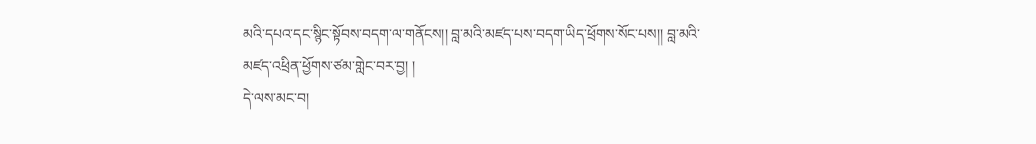མའི་དཔའ་དང་སྙིང་སྟོབས་བདག་ལ་གནོངས།། བླ་མའི་མཛད་པས་བདག་ཡིད་ཕྲོགས་སོང་པས།། བླ་མའི་མཛད་འཕྲིན་ཕྱོགས་ཙམ་གླེང་བར་བྱ། །
དེ་ལས་མང་བ།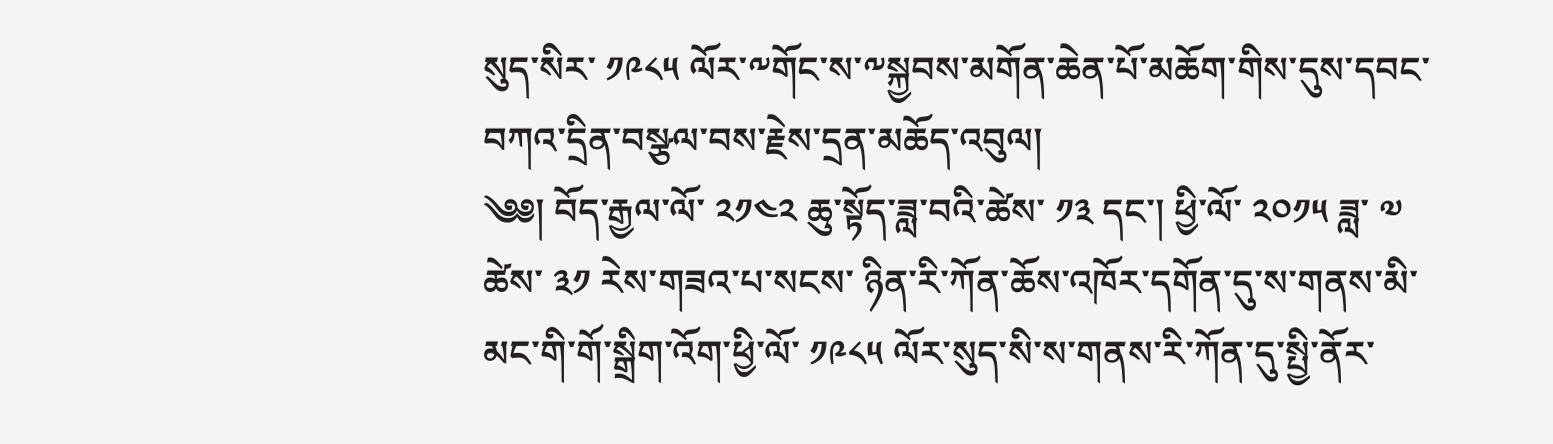སུད་སིར་ ༡༩༨༥ ལོར་༸གོང་ས་༸སྐྱབས་མགོན་ཆེན་པོ་མཆོག་གིས་དུས་དབང་བཀའ་དྲིན་བསྩལ་བས་རྗེས་དྲན་མཆོད་འབུལ།
༄༅། བོད་རྒྱལ་ལོ་ ༢༡༤༢ ཆུ་སྟོད་ཟླ་བའི་ཚེས་ ༡༣ དང་། ཕྱི་ལོ་ ༢༠༡༥ ཟླ་ ༧ ཚེས་ ༣༡ རེས་གཟའ་པ་སངས་ ཉིན་རི་ཀོན་ཆོས་འཁོར་དགོན་དུ་ས་གནས་མི་མང་གི་གོ་སྒྲིག་འོག་ཕྱི་ལོ་ ༡༩༨༥ ལོར་སུད་སི་ས་གནས་རི་ཀོན་དུ་སྤྱི་ནོར་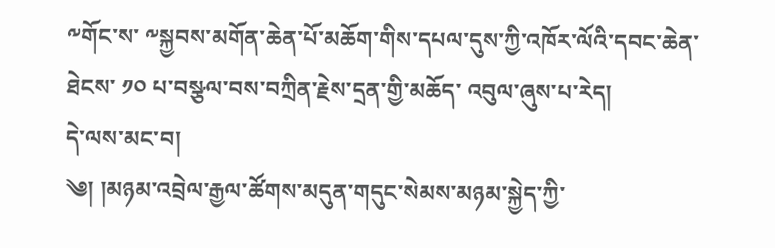༸གོང་ས་ ༸སྐྱབས་མགོན་ཆེན་པོ་མཆོག་གིས་དཔལ་དུས་ཀྱི་འཁོར་ལོའི་དབང་ཆེན་ཐེངས་ ༡༠ པ་བསྩལ་བས་བཀྲིན་རྗེས་དྲན་གྱི་མཆོད་ འབུལ་ཞུས་པ་རེད།
དེ་ལས་མང་བ།
༄། །མཉམ་འབྲེལ་རྒྱལ་ཚོགས་མདུན་གདུང་སེམས་མཉམ་སྐྱེད་ཀྱི་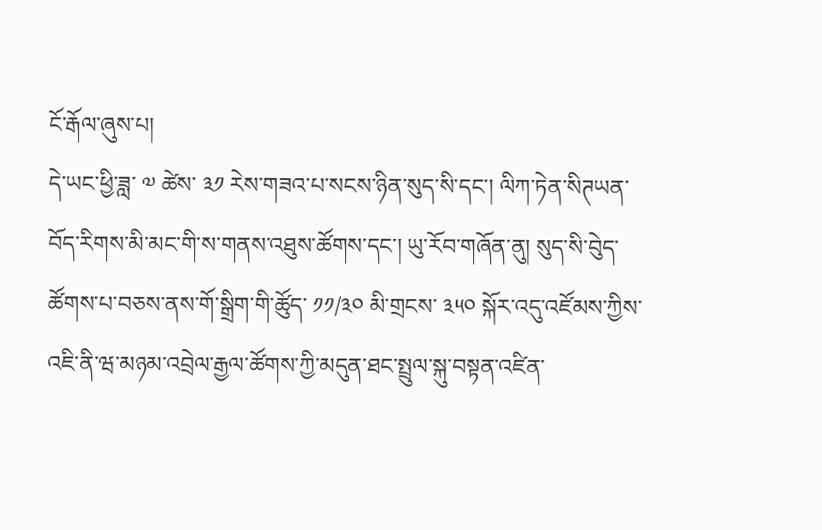ངོ་རྒོལ་ཞུས་པ།
དེ་ཡང་ཕྱི་ཟླ་ ༧ ཚེས་ ༣༡ རེས་གཟའ་པ་སངས་ཉིན་སུད་སི་དང་། ལིཀ་ཏེན་སིཊཡན་བོད་རིགས་མི་མང་གི་ས་གནས་འཐུས་ཚོགས་དང་། ཡུ་རོབ་གཞོན་ནུ། སུད་སི་བེུད་ཚོགས་པ་བཅས་ནས་གོ་སྒྲིག་གི་ཚོུད་ ༡༡/༣༠ མི་གྲངས་ ༣༥༠ སྐོར་འདུ་འཛོམས་ཀྱིས་འཇི་ནི་ཝ་མཉམ་འབྲེལ་རྒྱལ་ཚོགས་ཀྱི་མདུན་ཐང་སྤྲུལ་སྐུ་བསྟན་འཛིན་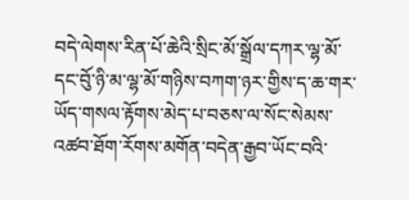བདེ་ལེགས་རིན་པོ་ཆེའི་སྲིང་མོ་སྒྲོལ་དཀར་ལྷ་མོ་དང་བོུ་ཉི་མ་ལྷ་མོ་གཉིས་བཀག་ཉར་གྱིས་ད་ཆ་གར་ཡོད་གསལ་རྟོགས་མེད་པ་བཅས་ལ་སོང་སེམས་འཚབ་ཐོག་རོགས་མགོན་བདེན་རྒྱབ་ཡོང་བའི་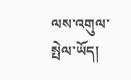ལས་འགུལ་སྤེལ་ཡོད།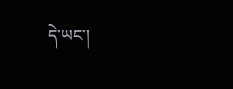དེ་ཡང་།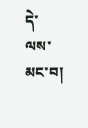དེ་ལས་མང་བ།